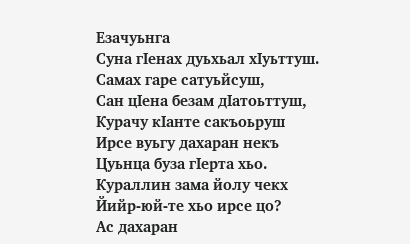Езачуьнга
Суна гIенах дуьхьал хIуьттуш.
Самах гаре сатуьйсуш,
Сан цIена безам дIатоьттуш,
Курачу кIанте сакъоьруш
Ирсе вуьгу дахаран некъ
Цуьнца буза гIерта хьо.
Кураллин зама йолу чекх
Йийр-юй-те хьо ирсе цо?
Ас дахаран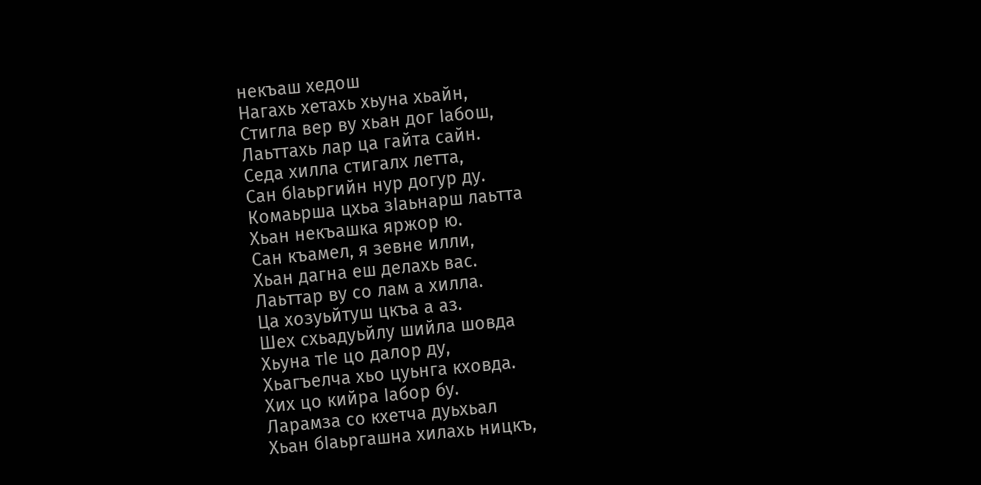некъаш хедош
Нагахь хетахь хьуна хьайн,
Стигла вер ву хьан дог Iабош,
Лаьттахь лар ца гайта сайн.
Седа хилла стигалх летта,
Сан бIаьргийн нур догур ду.
Комаьрша цхьа зIаьнарш лаьтта
Хьан некъашка яржор ю.
Сан къамел, я зевне илли,
Хьан дагна еш делахь вас.
Лаьттар ву со лам а хилла.
Ца хозуьйтуш цкъа а аз.
Шех схьадуьйлу шийла шовда
Хьуна тIе цо далор ду,
Хьагъелча хьо цуьнга кховда.
Хих цо кийра Iабор бу.
Ларамза со кхетча дуьхьал
Хьан бIаьргашна хилахь ницкъ,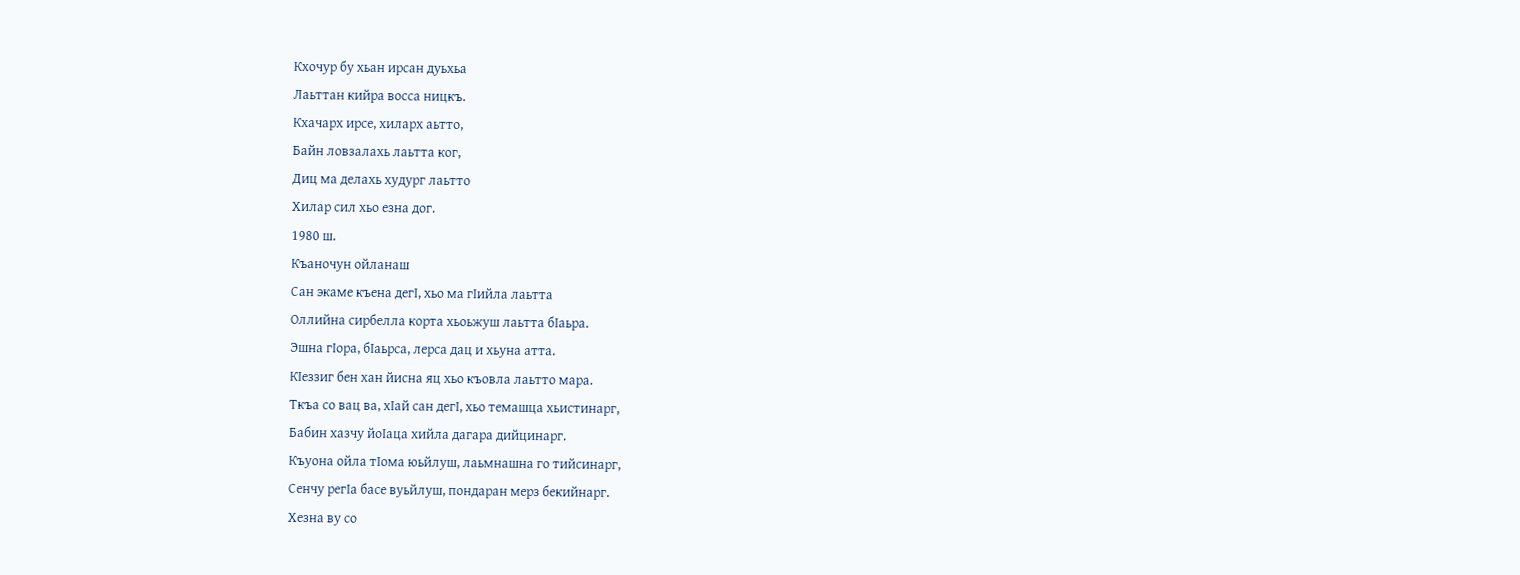Кхочур бу хьан ирсан дуьхьа
Лаьттан кийра восса ницкъ.
Кхачарх ирсе, хиларх аьтто,
Байн ловзалахь лаьтта ког,
Диц ма делахь худург лаьтто
Хилар сил хьо езна дог.
1980 ш.
Къаночун ойланаш
Сан экаме къена дегI, хьо ма гIийла лаьтта
Оллийна сирбелла корта хьоьжуш лаьтта бIаьра.
Эшна гIора, бIаьрса, лерса дац и хьуна атта.
КIеззиг бен хан йисна яц хьо къовла лаьтто мара.
Ткъа со вац ва, хIай сан дегI, хьо темашца хьистинарг,
Бабин хазчу йоIаца хийла дагара дийцинарг.
Къуона ойла тIома юьйлуш, лаьмнашна го тийсинарг,
Сенчу регIа басе вуьйлуш, пондаран мерз бекийнарг.
Хезна ву со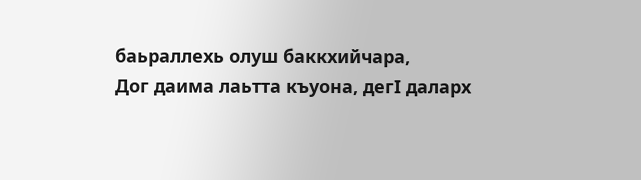баьраллехь олуш баккхийчара,
Дог даима лаьтта къуона, дегI даларх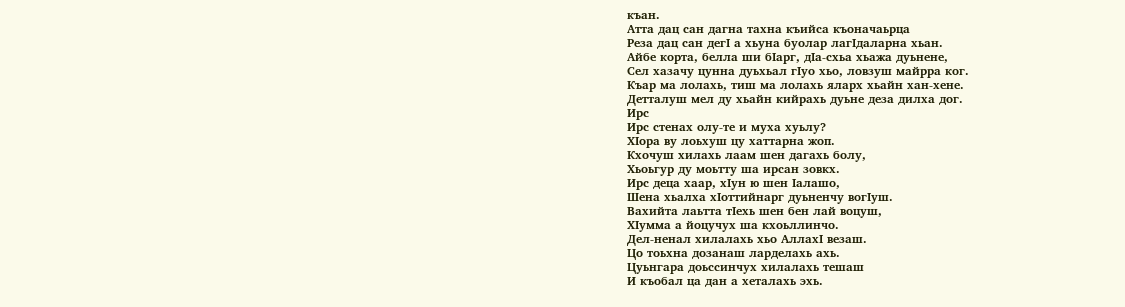къан.
Атта дац сан дагна тахна къийса къоначаьрца
Реза дац сан дегI а хьуна буолар лагIдаларна хьан.
Айбе корта, белла ши бIарг, дIа-схьа хьажа дуьнене,
Сел хазачу цунна дуьхьал гIуо хьо, ловзуш майрра ког.
Къар ма лолахь, тиш ма лолахь яларх хьайн хан-хене.
Детталуш мел ду хьайн кийрахь дуьне деза дилха дог.
Ирс
Ирс стенах олу-те и муха хуьлу?
ХIора ву лоьхуш цу хаттарна жоп.
Кхочуш хилахь лаам шен дагахь болу,
Хьоьгур ду моьтту ша ирсан зовкх.
Ирс деца хаар, хIун ю шен Iалашо,
Шена хьалха хIоттийнарг дуьненчу вогIуш.
Вахийта лаьтта тIехь шен бен лай воцуш,
ХIумма а йоцучух ша кхоьллинчо.
Дел-ненал хилалахь хьо АллахI везаш.
Цо тоьхна дозанаш ларделахь ахь.
Цуьнгара доьссинчух хилалахь тешаш
И къобал ца дан а хеталахь эхь.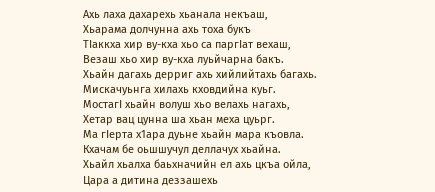Ахь лаха дахарехь хьанала некъаш,
Хьарама долчунна ахь тоха букъ
ТIаккха хир ву-кха хьо са паргIат вехаш,
Везаш хьо хир ву-кха луьйчарна бакъ.
Хьайн дагахь дерриг ахь хийлийтахь багахь.
Мискачуьнга хилахь кховдийна куьг.
МостагI хьайн волуш хьо велахь нагахь,
Хетар вац цунна ша хьан меха цуьрг.
Ма гIерта х1ара дуьне хьайн мара къовла.
Кхачам бе оьшшучул деллачух хьайна.
Хьайл хьалха баьхначийн ел ахь цкъа ойла,
Цара а дитина деззашехь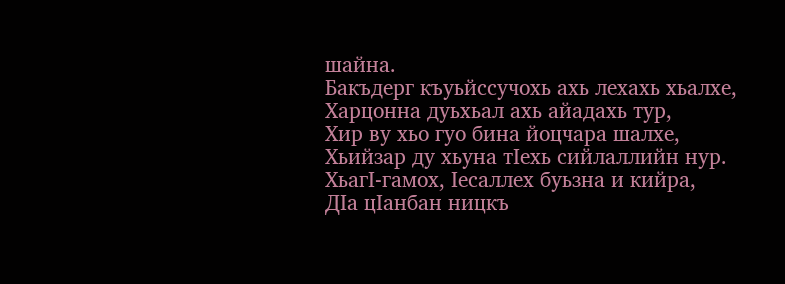шайна.
Бакъдерг къуьйссучохь ахь лехахь хьалхе,
Харцонна дуьхьал ахь айадахь тур,
Хир ву хьо гуо бина йоцчара шалхе,
Хьийзар ду хьуна тIехь сийлаллийн нур.
ХьагI-гамох, Iесаллех буьзна и кийра,
ДIа цIанбан ницкъ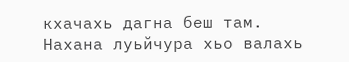кхачахь дагна беш там.
Нахана луьйчура хьо валахь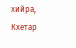хийра,
Кхетар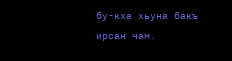бу-кха хьуна бакъ ирсан чам.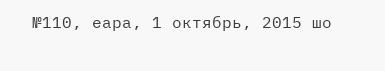№110, еара, 1 октябрь, 2015 шо